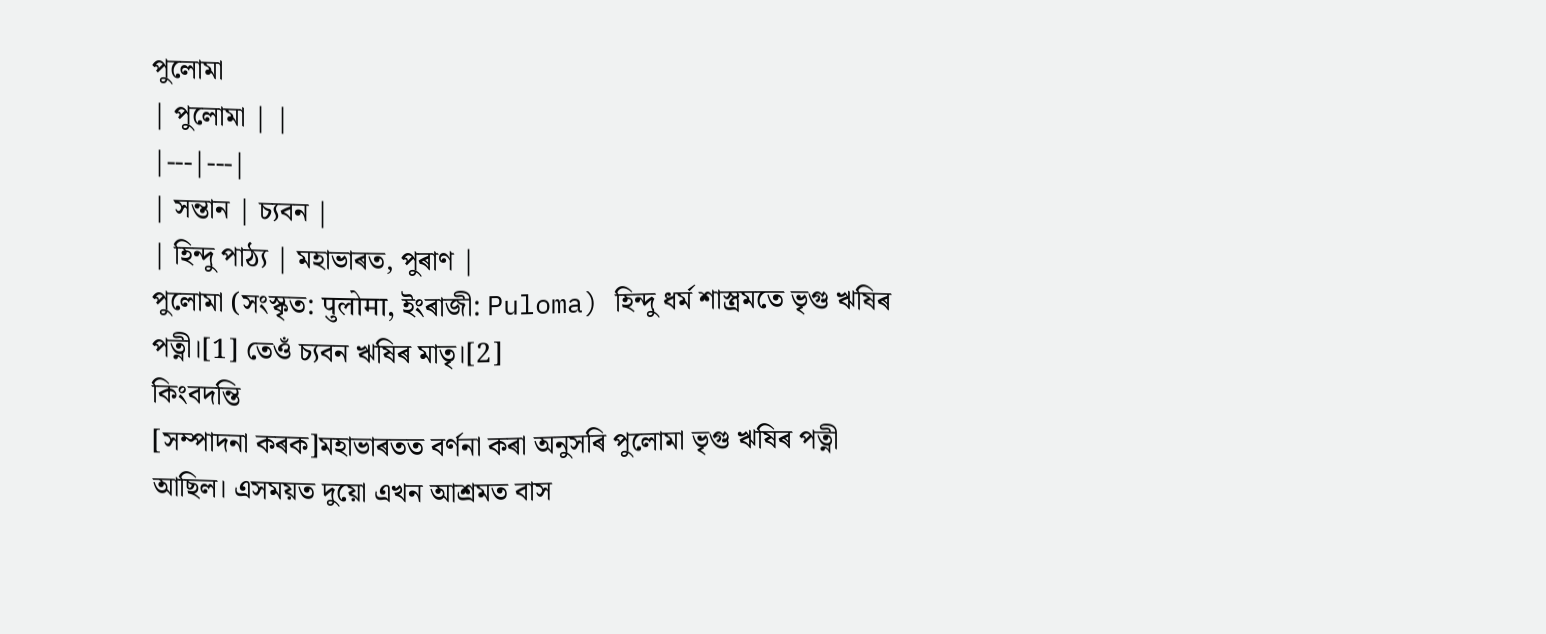পুলোমা
| পুলোমা | |
|---|---|
| সন্তান | চ্যবন |
| হিন্দু পাঠ্য | মহাভাৰত, পুৰাণ |
পুলোমা (সংস্কৃত: पुलोमा, ইংৰাজী: Puloma) হিন্দু ধৰ্ম শাস্ত্ৰমতে ভৃগু ঋষিৰ পত্নী।[1] তেওঁ চ্যবন ঋষিৰ মাতৃ।[2]
কিংবদন্তি
[সম্পাদনা কৰক]মহাভাৰতত বৰ্ণনা কৰা অনুসৰি পুলোমা ভৃগু ঋষিৰ পত্নী আছিল। এসময়ত দুয়ো এখন আশ্ৰমত বাস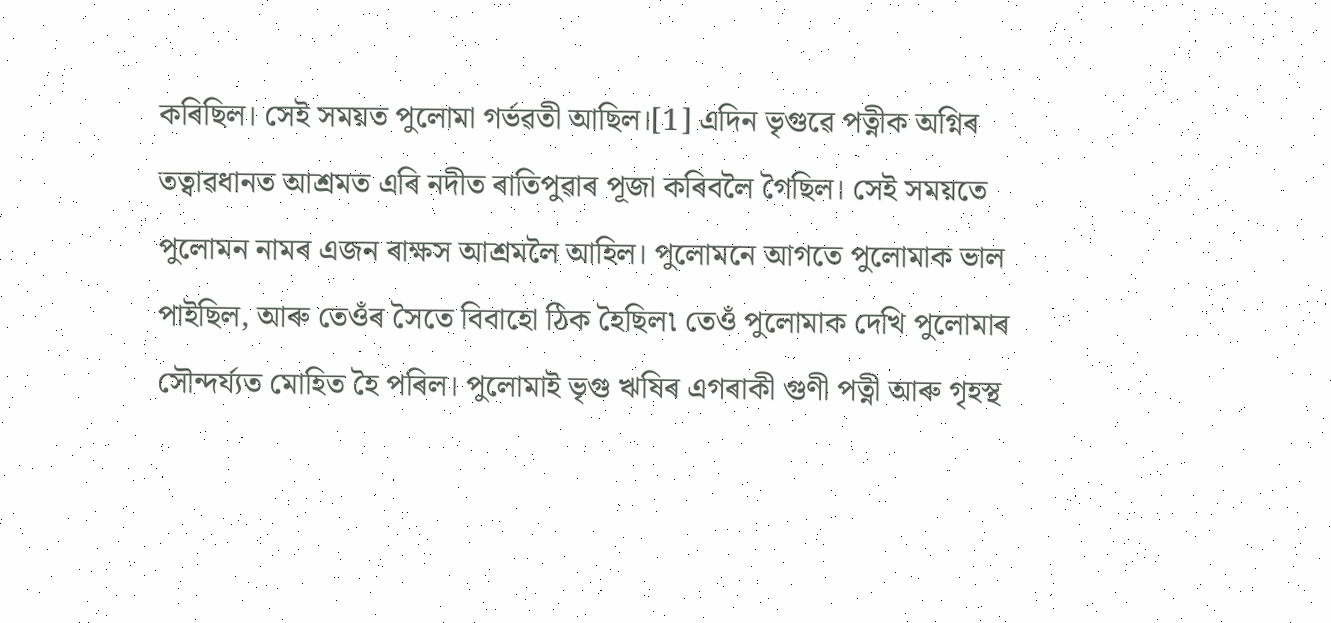কৰিছিল। সেই সময়ত পুলোমা গৰ্ভৱতী আছিল।[1] এদিন ভৃগুৱে পত্নীক অগ্নিৰ তত্বাৱধানত আশ্ৰমত এৰি নদীত ৰাতিপুৱাৰ পূজা কৰিবলৈ গৈছিল। সেই সময়তে পুলোমন নামৰ এজন ৰাক্ষস আশ্ৰমলৈ আহিল। পুলোমনে আগতে পুলোমাক ভাল পাইছিল, আৰু তেওঁৰ সৈতে বিবাহো ঠিক হৈছিল৷ তেওঁ পুলোমাক দেখি পুলোমাৰ সৌন্দৰ্য্যত মোহিত হৈ পৰিল। পুলোমাই ভৃগু ঋষিৰ এগৰাকী গুণী পত্নী আৰু গৃহস্থ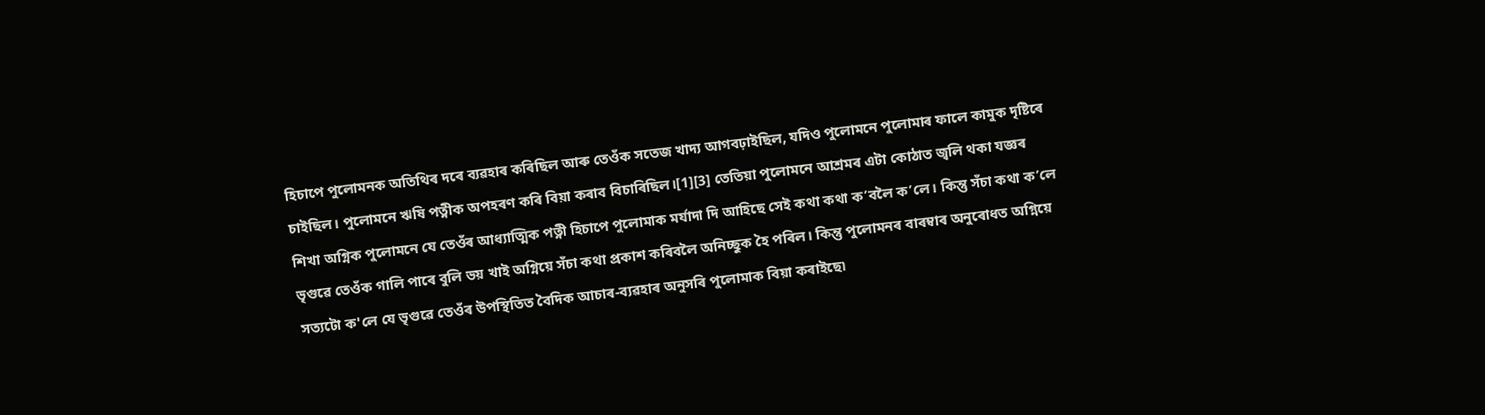হিচাপে পুলোমনক অতিথিৰ দৰে ব্যৱহাৰ কৰিছিল আৰু তেওঁক সতেজ খাদ্য আগবঢ়াইছিল, যদিও পুলোমনে পুলোমাৰ ফালে কামুক দৃষ্টিৰে চাইছিল। পুলোমনে ঋষি পত্নীক অপহৰণ কৰি বিয়া কৰাব বিচাৰিছিল।[1][3] তেতিয়া পুলোমনে আশ্ৰমৰ এটা কোঠাত জ্বলি থকা যজ্ঞৰ শিখা অগ্নিক পুলোমনে যে তেওঁৰ আধ্যাত্মিক পত্নী হিচাপে পুলোমাক মৰ্যাদা দি আহিছে সেই কথা কথা ক’বলৈ ক’লে। কিন্তু সঁচা কথা ক’লে ভৃগুৱে তেওঁক গালি পাৰে বুলি ভয় খাই অগ্নিয়ে সঁচা কথা প্ৰকাশ কৰিবলৈ অনিচ্ছুক হৈ পৰিল। কিন্তু পুলোমনৰ বাৰম্বাৰ অনুৰোধত অগ্নিয়ে সত্যটো ক'লে যে ভৃগুৱে তেওঁৰ উপস্থিতিত বৈদিক আচাৰ-ব্যৱহাৰ অনুসৰি পুলোমাক বিয়া কৰাইছে৷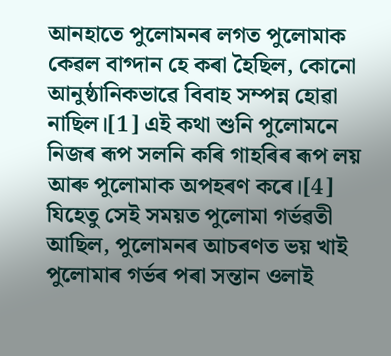আনহাতে পুলোমনৰ লগত পুলোমাক কেৱল বাগ্দান হে কৰা হৈছিল, কোনো আনুষ্ঠানিকভাৱে বিবাহ সম্পন্ন হোৱা নাছিল।[1] এই কথা শুনি পুলোমনে নিজৰ ৰূপ সলনি কৰি গাহৰিৰ ৰূপ লয় আৰু পুলোমাক অপহৰণ কৰে।[4]
যিহেতু সেই সময়ত পুলোমা গৰ্ভৱতী আছিল, পুলোমনৰ আচৰণত ভয় খাই পুলোমাৰ গৰ্ভৰ পৰা সন্তান ওলাই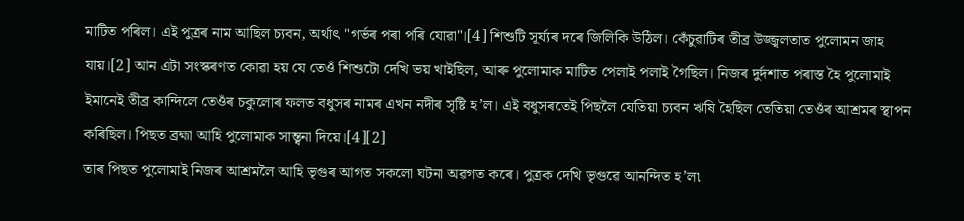মাটিত পৰিল। এই পুত্ৰৰ নাম আছিল চ্যবন, অৰ্থাৎ "গৰ্ভৰ পৰা পৰি যোৱা"।[4] শিশুটি সূৰ্য্যৰ দৰে জিলিকি উঠিল। কেঁচুৱাটিৰ তীব্ৰ উজ্জ্বলতাত পুলোমন জাহ যায়।[2] আন এটা সংস্কৰণত কোৱা হয় যে তেওঁ শিশুটো দেখি ভয় খাইছিল, আৰু পুলোমাক মাটিত পেলাই পলাই গৈছিল। নিজৰ দুৰ্দশাত পৰাস্ত হৈ পুলোমাই ইমানেই তীব্ৰ কান্দিলে তেওঁৰ চকুলোৰ ফলত বধুসৰ নামৰ এখন নদীৰ সৃষ্টি হ’ল। এই বধুসৰতেই পিছলৈ যেতিয়া চ্যবন ঋষি হৈছিল তেতিয়া তেওঁৰ আশ্ৰমৰ স্থাপন কৰিছিল। পিছত ব্ৰহ্মা আহি পুলোমাক সান্ত্বনা দিয়ে।[4][2]
তাৰ পিছত পুলোমাই নিজৰ আশ্ৰমলৈ আহি ভৃগুৰ আগত সকলো ঘটনা অৱগত কৰে। পুত্ৰক দেখি ভৃগুৱে আনন্দিত হ’ল৷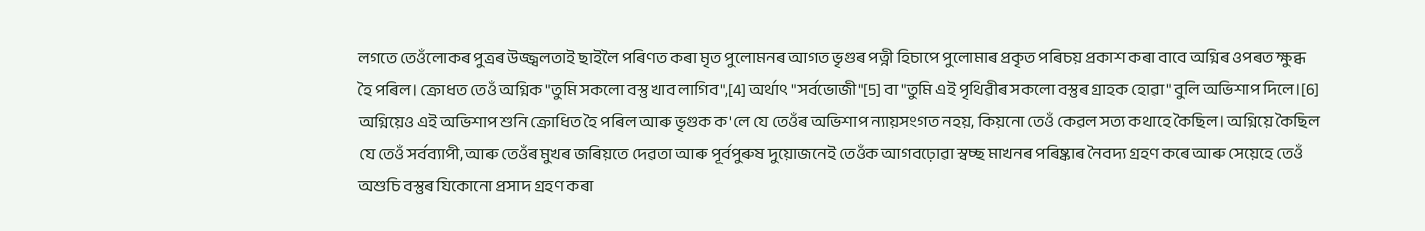লগতে তেওঁলোকৰ পুত্ৰৰ উজ্জ্বলতাই ছাইলৈ পৰিণত কৰা মৃত পুলোমনৰ আগত ভৃগুৰ পত্নী হিচাপে পুলোমাৰ প্ৰকৃত পৰিচয় প্ৰকাশ কৰা বাবে অগ্নিৰ ওপৰত ক্ষুব্ধ হৈ পৰিল। ক্ৰোধত তেওঁ অগ্নিক "তুমি সকলো বস্তু খাব লাগিব",[4] অৰ্থাৎ "সৰ্বভোজী"[5] বা "তুমি এই পৃথিৱীৰ সকলো বস্তুৰ গ্ৰাহক হোৱা" বুলি অভিশাপ দিলে।[6] অগ্নিয়েও এই অভিশাপ শুনি ক্ৰোধিত হৈ পৰিল আৰু ভৃগুক ক'লে যে তেওঁৰ অভিশাপ ন্যায়সংগত নহয়, কিয়নো তেওঁ কেৱল সত্য কথাহে কৈছিল। অগ্নিয়ে কৈছিল যে তেওঁ সৰ্বব্যাপী, আৰু তেওঁৰ মুখৰ জৰিয়তে দেৱতা আৰু পূৰ্বপুৰুষ দুয়োজনেই তেওঁক আগবঢ়োৱা স্বচ্ছ মাখনৰ পৰিষ্কাৰ নৈবদ্য গ্ৰহণ কৰে আৰু সেয়েহে তেওঁ অশুচি বস্তুৰ যিকোনো প্ৰসাদ গ্ৰহণ কৰা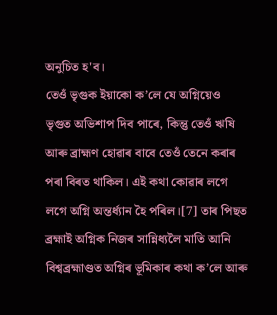অনুচিত হ'ব।
তেওঁ ভৃগুক ইয়াকো ক’লে যে অগ্নিয়েও ভৃগুত অভিশাপ দিব পাৰে, কিন্তু তেওঁ ঋষি আৰু ব্ৰাহ্মণ হোৱাৰ বাবে তেওঁ তেনে কৰাৰ পৰা বিৰত থাকিল। এই কথা কোৱাৰ লগে লগে অগ্নি অন্তৰ্ধ্যান হৈ পৰিল।[7] তাৰ পিছত ব্ৰহ্মাই অগ্নিক নিজৰ সান্নিধ্যলৈ মাতি আনি বিশ্বব্ৰহ্মাণ্ডত অগ্নিৰ ভূমিকাৰ কথা ক’লে আৰু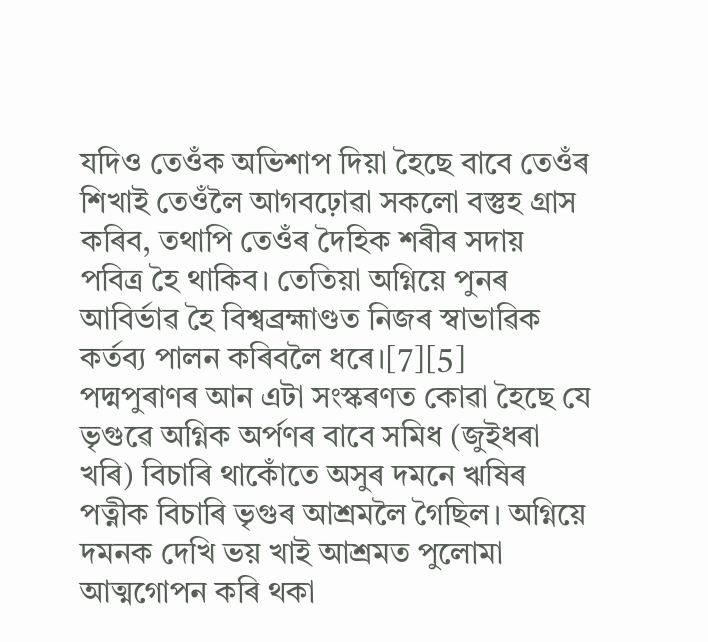যদিও তেওঁক অভিশাপ দিয়া হৈছে বাবে তেওঁৰ শিখাই তেওঁলৈ আগবঢ়োৱা সকলো বস্তুহ গ্ৰাস কৰিব, তথাপি তেওঁৰ দৈহিক শৰীৰ সদায় পবিত্ৰ হৈ থাকিব। তেতিয়া অগ্নিয়ে পুনৰ আবিৰ্ভাৱ হৈ বিশ্বব্ৰহ্মাণ্ডত নিজৰ স্বাভাৱিক কৰ্তব্য পালন কৰিবলৈ ধৰে।[7][5]
পদ্মপুৰাণৰ আন এটা সংস্কৰণত কোৱা হৈছে যে ভৃগুৱে অগ্নিক অৰ্পণৰ বাবে সমিধ (জুইধৰা খৰি) বিচাৰি থাকোঁতে অসুৰ দমনে ঋষিৰ পত্নীক বিচাৰি ভৃগুৰ আশ্ৰমলৈ গৈছিল। অগ্নিয়ে দমনক দেখি ভয় খাই আশ্ৰমত পুলোমা আত্মগোপন কৰি থকা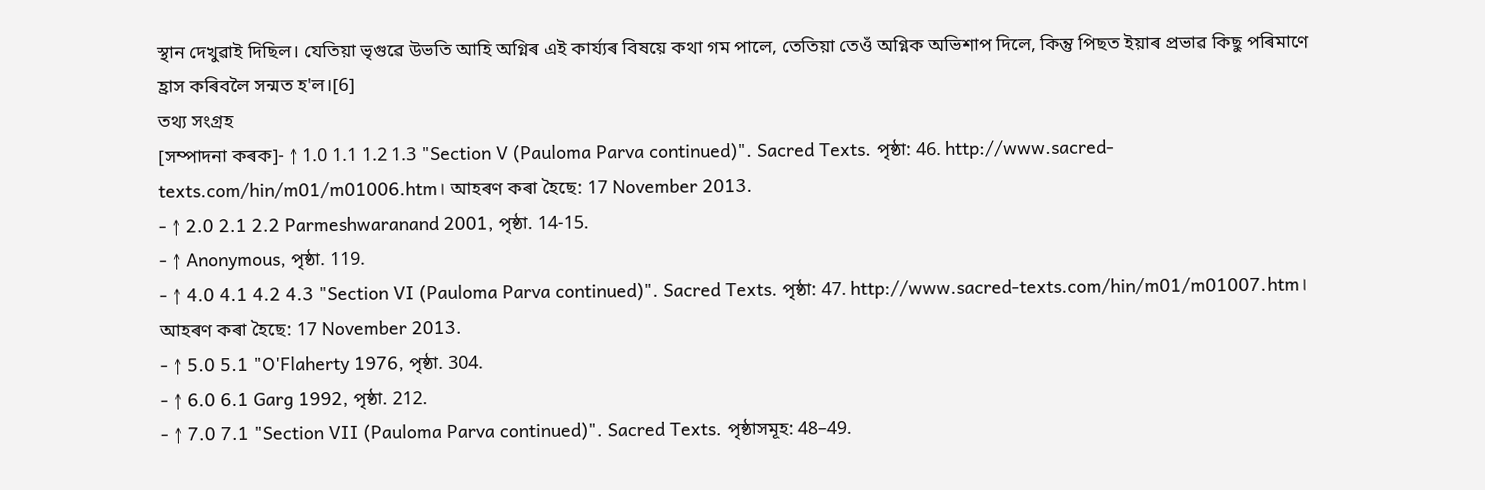স্থান দেখুৱাই দিছিল। যেতিয়া ভৃগুৱে উভতি আহি অগ্নিৰ এই কাৰ্য্যৰ বিষয়ে কথা গম পালে, তেতিয়া তেওঁ অগ্নিক অভিশাপ দিলে, কিন্তু পিছত ইয়াৰ প্ৰভাৱ কিছু পৰিমাণে হ্ৰাস কৰিবলৈ সন্মত হ'ল।[6]
তথ্য সংগ্ৰহ
[সম্পাদনা কৰক]- ↑ 1.0 1.1 1.2 1.3 "Section V (Pauloma Parva continued)". Sacred Texts. পৃষ্ঠা: 46. http://www.sacred-texts.com/hin/m01/m01006.htm। আহৰণ কৰা হৈছে: 17 November 2013.
- ↑ 2.0 2.1 2.2 Parmeshwaranand 2001, পৃষ্ঠা. 14-15.
- ↑ Anonymous, পৃষ্ঠা. 119.
- ↑ 4.0 4.1 4.2 4.3 "Section VI (Pauloma Parva continued)". Sacred Texts. পৃষ্ঠা: 47. http://www.sacred-texts.com/hin/m01/m01007.htm। আহৰণ কৰা হৈছে: 17 November 2013.
- ↑ 5.0 5.1 "O'Flaherty 1976, পৃষ্ঠা. 304.
- ↑ 6.0 6.1 Garg 1992, পৃষ্ঠা. 212.
- ↑ 7.0 7.1 "Section VII (Pauloma Parva continued)". Sacred Texts. পৃষ্ঠাসমূহ: 48–49.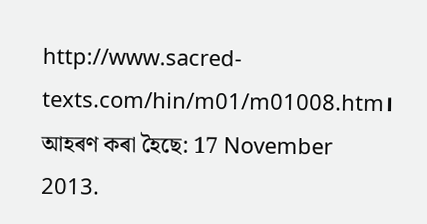http://www.sacred-texts.com/hin/m01/m01008.htm। আহৰণ কৰা হৈছে: 17 November 2013.